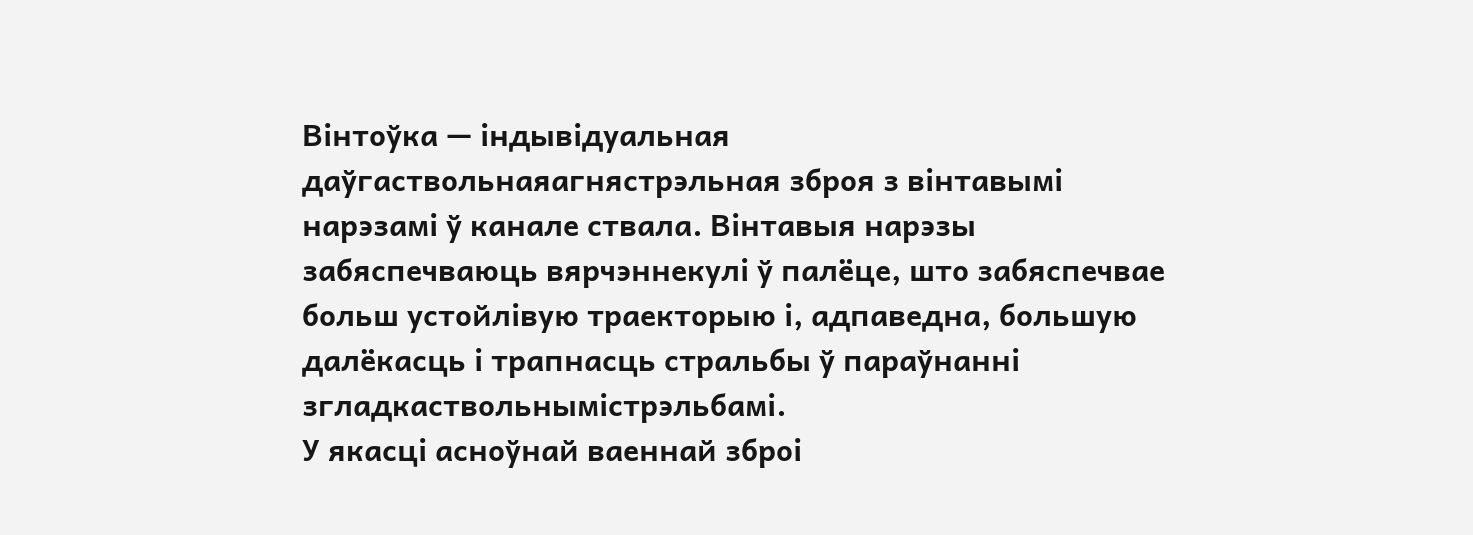Вінтоўка — індывідуальная даўгаствольнаяагнястрэльная зброя з вінтавымі нарэзамі ў канале ствала. Вінтавыя нарэзы забяспечваюць вярчэннекулі ў палёце, што забяспечвае больш устойлівую траекторыю і, адпаведна, большую далёкасць і трапнасць стральбы ў параўнанні згладкаствольнымістрэльбамі.
У якасці асноўнай ваеннай зброі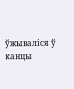ўжываліся ў канцы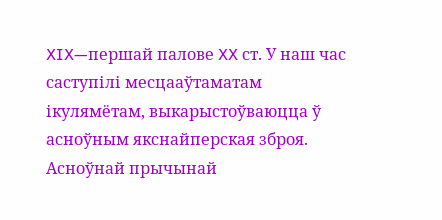XIX—першай палове XX ст. У наш час саступілі месцааўтаматам ікулямётам, выкарыстоўваюцца ў асноўным якснайперская зброя.
Асноўнай прычынай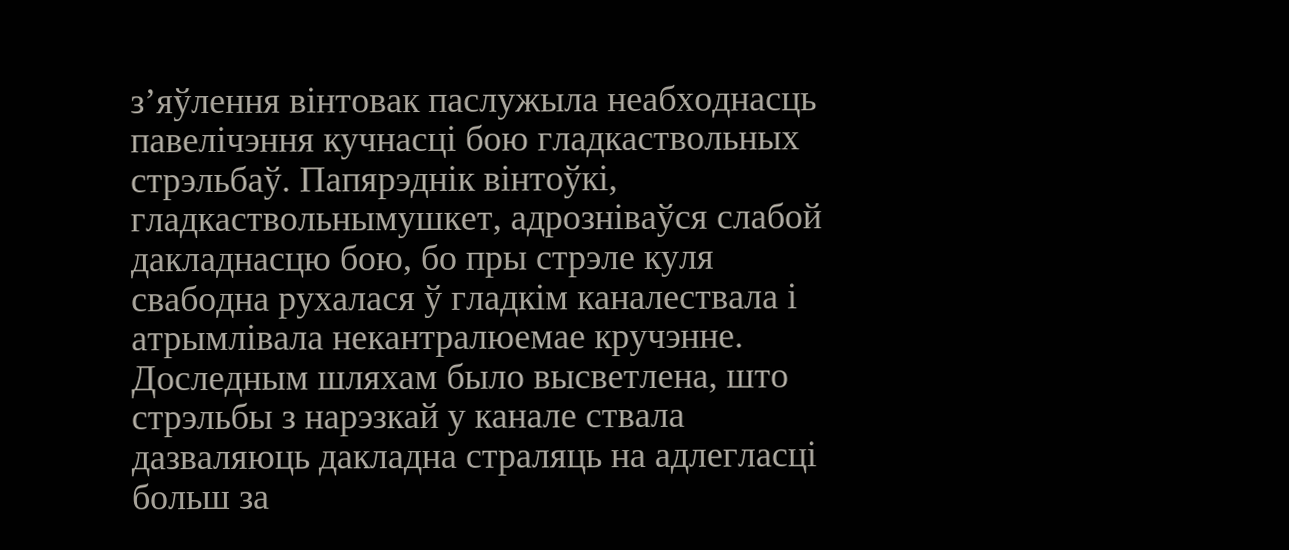з’яўлення вінтовак паслужыла неабходнасць павелічэння кучнасці бою гладкаствольных стрэльбаў. Папярэднік вінтоўкі, гладкаствольнымушкет, адрозніваўся слабой дакладнасцю бою, бо пры стрэле куля свабодна рухалася ў гладкім каналествала і атрымлівала некантралюемае кручэнне. Доследным шляхам было высветлена, што стрэльбы з нарэзкай у канале ствала дазваляюць дакладна страляць на адлегласці больш за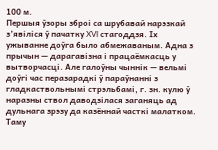100 м.
Першыя ўзоры зброі са шрубавай нарэзкай з’явіліся ў пачатку XVI стагоддзя. Іх ужыванне доўга было абмежаваным. Адна з прычын — дарагавізна і працаёмкасць у вытворчасці. Але галоўны чыннік — вельмі доўгі час перазарадкі ў параўнанні з гладкаствольнымі стрэльбамі, г. зн. кулю ў наразны ствол даводзілася заганяць ад дульнага зрэзу да казённай часткі малатком. Таму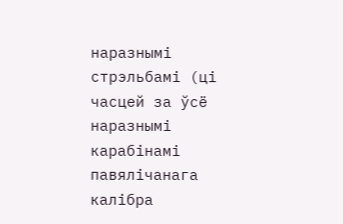наразнымі стрэльбамі (ці часцей за ўсё наразнымі карабінамі павялічанага калібра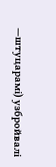—штуцарамі) узбройвалі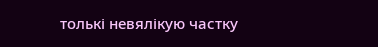толькі невялікую частку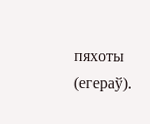пяхоты (егераў).